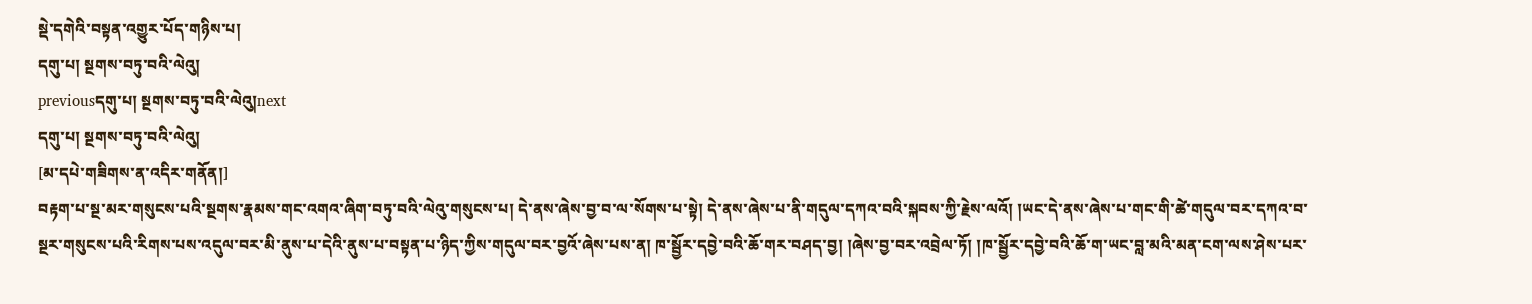སྡེ་དགེའི་བསྟན་འགྱུར་པོད་གཉིས་པ།
དགུ་པ། སྔགས་བཏུ་བའི་ལེའུ།
previousདགུ་པ། སྔགས་བཏུ་བའི་ལེའུ།next
དགུ་པ། སྔགས་བཏུ་བའི་ལེའུ།
[མ་དཔེ་གཟིགས་ན་འདིར་གནོན།]
བརྟག་པ་སྔ་མར་གསུངས་པའི་སྔགས་རྣམས་གང་འགའ་ཞིག་བཏུ་བའི་ལེའུ་གསུངས་པ། དེ་ནས་ཞེས་བྱ་བ་ལ་སོགས་པ་སྟེ། དེ་ནས་ཞེས་པ་ནི་གདུལ་དཀའ་བའི་སྐབས་ཀྱི་རྗེས་ལའོ། །ཡང་དེ་ནས་ཞེས་པ་གང་གི་ཚེ་གདུལ་བར་དཀའ་བ་སྔར་གསུངས་པའི་རིགས་པས་འདུལ་བར་མི་ནུས་པ་དེའི་ནུས་པ་བསྟན་པ་ཉིད་ཀྱིས་གདུལ་བར་བྱའོ་ཞེས་པས་ན། ཁ་སྦྱོར་དབྱེ་བའི་ཆོ་གར་བཤད་བྱ། །ཞེས་བྱ་བར་འབྲེལ་ཏོ། །ཁ་སྦྱོར་དབྱེ་བའི་ཆོ་ག་ཡང་བླ་མའི་མན་ངག་ལས་ཤེས་པར་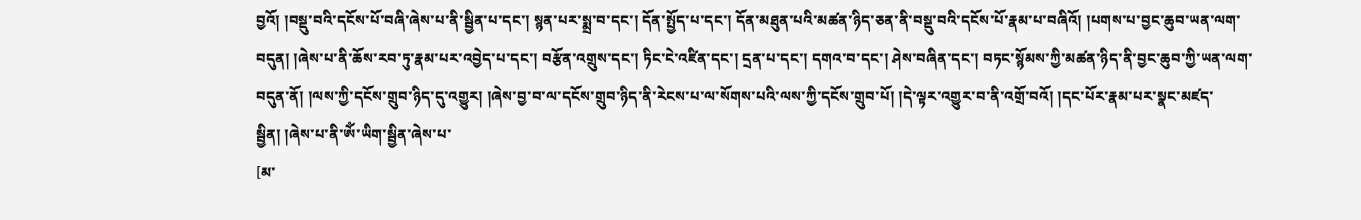བྱའོ། །བསྡུ་བའི་དངོས་པོ་བཞི་ཞེས་པ་ནི་སྦྱིན་པ་དང་། སྙན་པར་སྨྲ་བ་དང་། དོན་སྤྱོད་པ་དང་། དོན་མཐུན་པའི་མཚན་ཉིད་ཅན་ནི་བསྡུ་བའི་དངོས་པོ་རྣམ་པ་བཞིའོ། །པགས་པ་བྱང་ཆུབ་ཡན་ལག་བདུན། །ཞེས་པ་ནི་ཆོས་རབ་ཏུ་རྣམ་པར་འབྱེད་པ་དང་། བརྩོན་འགྲུས་དང་། ཏིང་ངེ་འཛིན་དང་། དྲན་པ་དང་། དགའ་བ་དང་། ཤེས་བཞིན་དང་། བཏང་སྙོམས་ཀྱི་མཚན་ཉིད་ནི་བྱང་ཆུབ་ཀྱི་ཡན་ལག་བདུན་ནོ། །ལས་ཀྱི་དངོས་གྲུབ་ཉིད་དུ་འགྱུར། །ཞེས་བྱ་བ་ལ་དངོས་གྲུབ་ཉིད་ནི་རེངས་པ་ལ་སོགས་པའི་ལས་ཀྱི་དངོས་གྲུབ་པོ། །དེ་ལྟར་འགྱུར་བ་ནི་འགྲོ་བའོ། །དང་པོར་རྣམ་པར་སྣང་མཛད་སྦྱིན། །ཞེས་པ་ནི་ཨོཾ་ཡིག་སྦྱིན་ཞེས་པ་
[མ་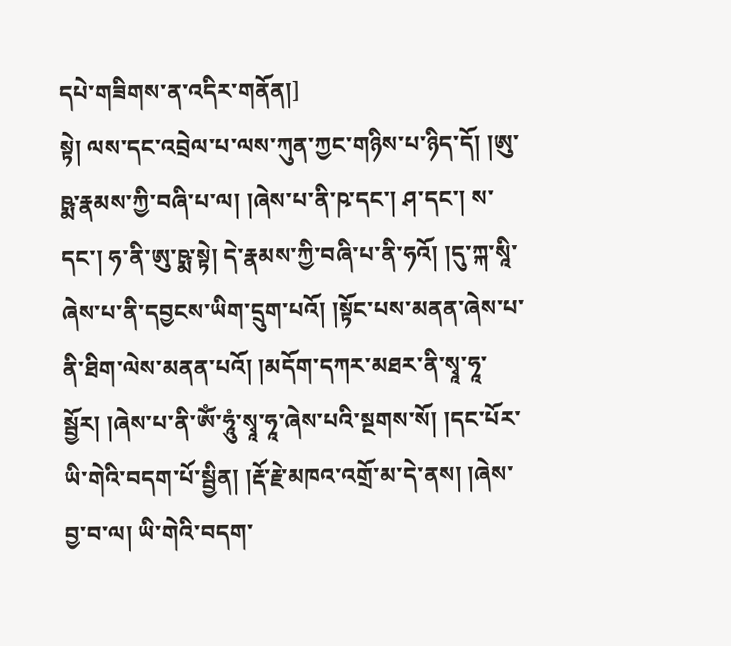དཔེ་གཟིགས་ན་འདིར་གནོན།]
སྟེ། ལས་དང་འབྲེལ་པ་ལས་ཀུན་ཀྱང་གཉིས་པ་ཉིད་དོ། །ཨུ་ཥྨ་རྣམས་ཀྱི་བཞི་པ་ལ། །ཞེས་པ་ནི་ཥ་དང་། ཤ་དང་། ས་དང་། ཧ་ནི་ཨུ་ཥྨ་སྟེ། དེ་རྣམས་ཀྱི་བཞི་པ་ནི་ཧའོ། །དུ་ཀྐ་སཱི་ཞེས་པ་ནི་དབྱངས་ཡིག་དྲུག་པའོ། །སྟོང་པས་མནན་ཞེས་པ་ནི་ཐིག་ལེས་མནན་པའོ། །མདོག་དཀར་མཐར་ནི་སྭཱ་ཧཱ་སྦྱོར། །ཞེས་པ་ནི་ཨོཾ་ཧཱུཾ་སྭཱ་ཧཱ་ཞེས་པའི་སྔགས་སོ། །དང་པོར་ཡི་གེའི་བདག་པོ་སྦྱིན། །རྡོ་རྗེ་མཁའ་འགྲོ་མ་དེ་ནས། །ཞེས་བྱ་བ་ལ། ཡི་གེའི་བདག་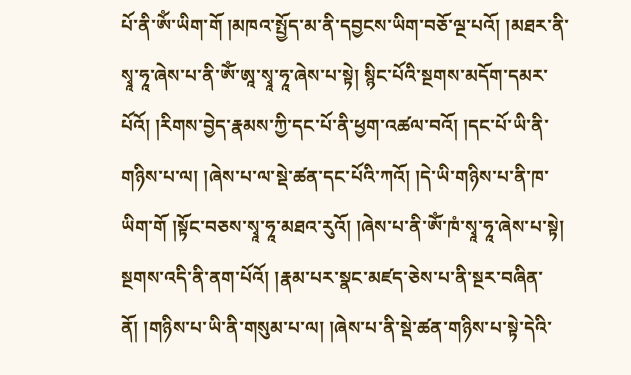པོ་ནི་ཨོཾ་ཡིག་གོ །མཁའ་སྤྱོད་མ་ནི་དབྱངས་ཡིག་བཅོ་ལྔ་པའོ། །མཐར་ནི་སྭཱ་ཧཱ་ཞེས་པ་ནི་ཨོཾ་ཨཱ་སྭཱ་ཧཱ་ཞེས་པ་སྟེ། སྙིང་པོའི་སྔགས་མདོག་དམར་པོའོ། །རིགས་བྱེད་རྣམས་ཀྱི་དང་པོ་ནི་ཕྱག་འཚལ་བའོ། །དང་པོ་ཡི་ནི་གཉིས་པ་ལ། །ཞེས་པ་ལ་སྡེ་ཚན་དང་པོའི་ཀའོ། །དེ་ཡི་གཉིས་པ་ནི་ཁ་ཡིག་གོ །སྟོང་བཅས་སྭཱ་ཧཱ་མཐའ་རུའོ། །ཞེས་པ་ནི་ཨོཾ་ཁཾ་སྭཱ་ཧཱ་ཞེས་པ་སྟེ། སྔགས་འདི་ནི་ནག་པོའོ། །རྣམ་པར་སྣང་མཛད་ཅེས་པ་ནི་སྔར་བཞིན་ནོ། །གཉིས་པ་ཡི་ནི་གསུམ་པ་ལ། །ཞེས་པ་ནི་སྡེ་ཚན་གཉིས་པ་སྟེ་དེའི་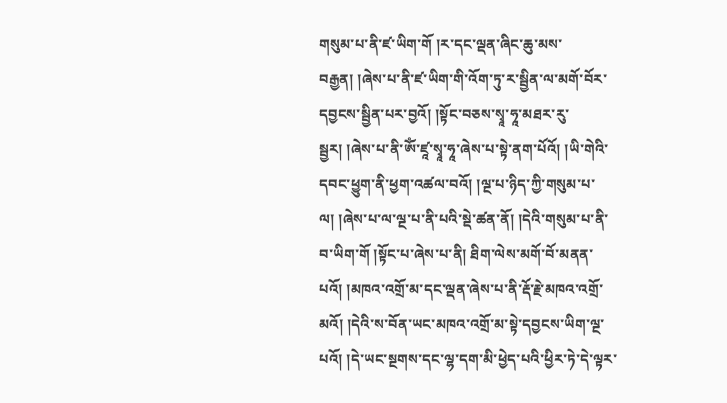གསུམ་པ་ནི་ཛ་ཡིག་གོ །ར་དང་ལྡན་ཞིང་ཆུ་མས་བརྒྱན། །ཞེས་པ་ནི་ཛ་ཡིག་གི་འོག་ཏུ་ར་སྦྱིན་ལ་མགོ་བོར་དབྱངས་སྦྱིན་པར་བྱའོ། །སྟོང་བཅས་སྭཱ་ཧཱ་མཐར་རུ་སྦྱར། །ཞེས་པ་ནི་ཨོཾ་ཛཱ་སྭཱ་ཧཱ་ཞེས་པ་སྟེ་ནག་པོའོ། །ཡི་གེའི་དབང་ཕྱུག་ནི་ཕྱག་འཚལ་བའོ། །ལྔ་པ་ཉིད་ཀྱི་གསུམ་པ་ལ། །ཞེས་པ་ལ་ལྔ་པ་ནི་པའི་སྡེ་ཚན་ནོ། །དེའི་གསུམ་པ་ནི་བ་ཡིག་གོ །སྟོང་པ་ཞེས་པ་ནི། ཐིག་ལེས་མགོ་བོ་མནན་པའོ། །མཁའ་འགྲོ་མ་དང་ལྡན་ཞེས་པ་ནི་རྡོ་རྗེ་མཁའ་འགྲོ་མའོ། །དེའི་ས་བོན་ཡང་མཁའ་འགྲོ་མ་སྟེ་དབྱངས་ཡིག་ལྔ་པའོ། །དེ་ཡང་སྔགས་དང་ལྷ་དག་མི་ཕྱེད་པའི་ཕྱིར་ཏེ་དེ་ལྟར་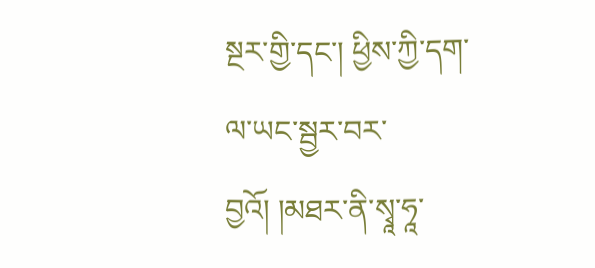སྔར་གྱི་དང་། ཕྱིས་ཀྱི་དག་ལ་ཡང་སྦྱར་བར་བྱའོ། །མཐར་ནི་སྭཱ་ཧཱ་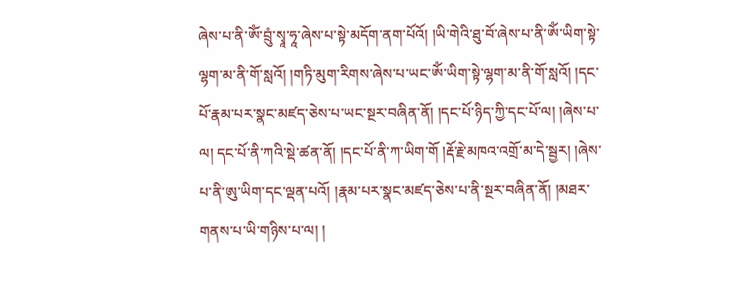ཞེས་པ་ནི་ཨོཾ་བྲུཾ་སྭཱ་ཧཱ་ཞེས་པ་སྟེ་མདོག་ནག་པོའོ། །ཡི་གེའི་ཐུ་བོ་ཞེས་པ་ནི་ཨོཾ་ཡིག་སྟེ་ལྷག་མ་ནི་གོ་སླའོ། །གཏི་མུག་རིགས་ཞེས་པ་ཡང་ཨོཾ་ཡིག་སྟེ་ལྷག་མ་ནི་གོ་སླའོ། །དང་པོ་རྣམ་པར་སྣང་མཛད་ཅེས་པ་ཡང་སྔར་བཞིན་ནོ། །དང་པོ་ཉིད་ཀྱི་དང་པོ་ལ། །ཞེས་པ་ལ། དང་པོ་ནི་ཀའི་སྡེ་ཚན་ནོ། །དང་པོ་ནི་ཀ་ཡིག་གོ །རྡོ་རྗེ་མཁའ་འགྲོ་མ་དེ་སྦྱར། །ཞེས་པ་ནི་ཨུ་ཡིག་དང་ལྡན་པའོ། །རྣམ་པར་སྣང་མཛད་ཅེས་པ་ནི་སྔར་བཞིན་ནོ། །མཐར་གནས་པ་ཡི་གཉིས་པ་ལ། །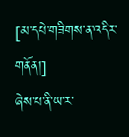[མ་དཔེ་གཟིགས་ན་འདིར་གནོན།]
ཞེས་པ་ནི་ཡ་ར་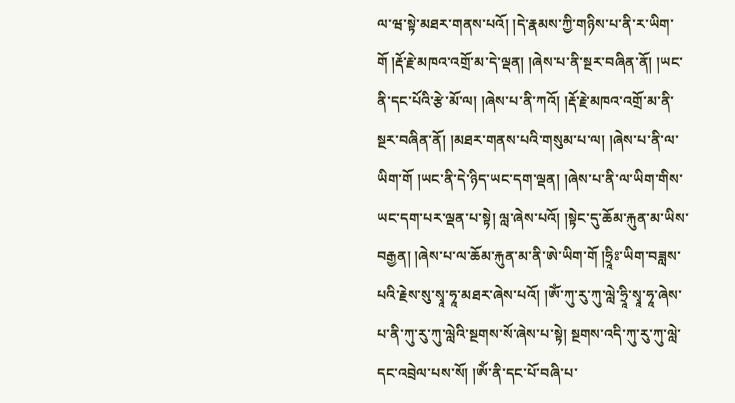ལ་ཝ་སྟེ་མཐར་གནས་པའོ། །དེ་རྣམས་ཀྱི་གཉིས་པ་ནི་ར་ཡིག་གོ །རྡོ་རྗེ་མཁའ་འགྲོ་མ་དེ་ལྡན། །ཞེས་པ་ནི་སྔར་བཞིན་ནོ། །ཡང་ནི་དང་པོའི་རྩེ་མོ་ལ། །ཞེས་པ་ནི་ཀའོ། །རྡོ་རྗེ་མཁའ་འགྲོ་མ་ནི་སྔར་བཞིན་ནོ། །མཐར་གནས་པའི་གསུམ་པ་ལ། །ཞེས་པ་ནི་ལ་ཡིག་གོ །ཡང་ནི་དེ་ཉིད་ཡང་དག་ལྡན། །ཞེས་པ་ནི་ལ་ཡིག་གིས་ཡང་དག་པར་ལྡན་པ་སྟེ། ལླ་ཞེས་པའོ། །སྟེང་དུ་ཆོམ་རྐུན་མ་ཡིས་བརྒྱན། །ཞེས་པ་ལ་ཆོམ་རྐུན་མ་ནི་ཨེ་ཡིག་གོ །ཧྲཱིཿ་ཡིག་བཟླས་པའི་རྗེས་སུ་སྭཱ་ཧཱ་མཐར་ཞེས་པའོ། །ཨོཾ་ཀུ་རུ་ཀུ་ལླེ་ཧྲཱི་སྭཱ་ཧཱ་ཞེས་པ་ནི་ཀུ་རུ་ཀུ་ལླེའི་སྔགས་སོ་ཞེས་པ་སྟེ། སྔགས་འདི་ཀུ་རུ་ཀུ་ལླེ་དང་འབྲེལ་པས་སོ། །ཨོཾ་ནི་དང་པོ་བཞི་པ་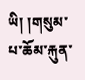ཡི། །གསུམ་པ་ཆོམ་རྐུན་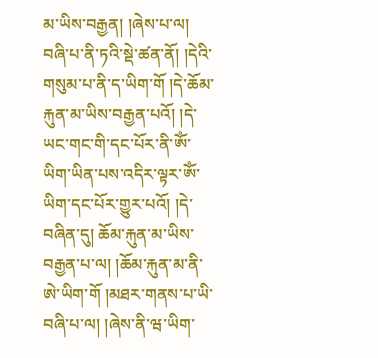མ་ཡིས་བརྒྱན། །ཞེས་པ་ལ། བཞི་པ་ནི་ཏའི་སྡེ་ཚན་ནོ། །དེའི་གསུམ་པ་ནི་ད་ཡིག་གོ །དེ་ཆོམ་རྐུན་མ་ཡིས་བརྒྱན་པའོ། །དེ་ཡང་གང་གི་དང་པོར་ནི་ཨོཾ་ཡིག་ཡིན་པས་འདིར་ལྟར་ཨོཾ་ཡིག་དང་པོར་གྱུར་པའོ། །དེ་བཞིན་དུ། ཆོམ་རྐུན་མ་ཡིས་བརྒྱན་པ་ལ། །ཆོམ་རྐུན་མ་ནི་ཨེ་ཡིག་གོ །མཐར་གནས་པ་ཡི་བཞི་པ་ལ། །ཞེས་ནི་ཝ་ཡིག་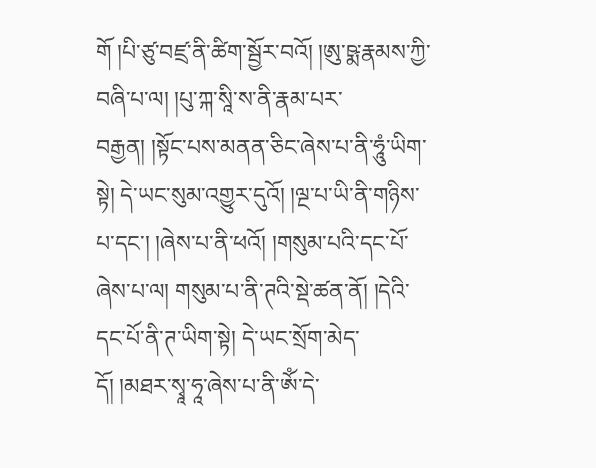གོ །པི་ཙུ་བཛྲ་ནི་ཚིག་སྦྱོར་བའོ། །ཨུ་ཥྨ་རྣམས་ཀྱི་བཞི་པ་ལ། །པུ་ཀྐ་སཱི་ས་ནི་རྣམ་པར་བརྒྱན། །སྟོང་པས་མནན་ཅིང་ཞེས་པ་ནི་ཧཱུཾ་ཡིག་སྟེ། དེ་ཡང་སུམ་འགྱུར་དུའོ། །ལྔ་པ་ཡི་ནི་གཉིས་པ་དང་། །ཞེས་པ་ནི་ཕའོ། །གསུམ་པའི་དང་པོ་ཞེས་པ་ལ། གསུམ་པ་ནི་ཊའི་སྡེ་ཚན་ནོ། །དེའི་དང་པོ་ནི་ཊ་ཡིག་སྟེ། དེ་ཡང་སྲོག་མེད་དོ། །མཐར་སྭཱ་ཧཱ་ཞེས་པ་ནི་ཨོཾ་དེ་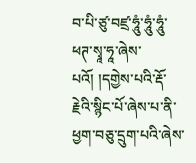བ་པི་ཙུ་བཛྲ་ཧཱུཾ་ཧཱུཾ་ཧཱུཾ་ཕཊ་སྭཱ་ཧཱ་ཞེས་པའོ། །དགྱེས་པའི་རྡོ་རྗེའི་སྙིང་པོ་ཞེས་པ་ནི་ཕྱག་བཅུ་དྲུག་པའི་ཞེས་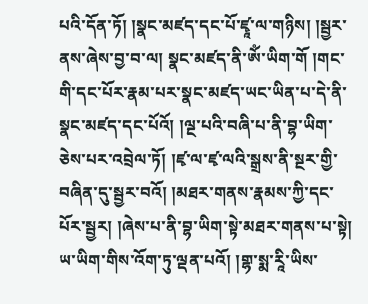པའི་དོན་ཏོ། །སྣང་མཛད་དང་པོ་ཛྭཱ་ལ་གཉིས། །སྦྱར་ནས་ཞེས་བྱ་བ་ལ། སྣང་མཛད་ནི་ཨོཾ་ཡིག་གོ །གང་གི་དང་པོར་རྣམ་པར་སྣང་མཛད་ཡང་ཡིན་པ་དེ་ནི་སྣང་མཛད་དང་པོའོ། །ལྔ་པའི་བཞི་པ་ནི་བྷ་ཡིག་ཅེས་པར་འབྲེལ་ཏོ། །ཛྭ་ལ་ཛྭ་ལའི་སྒྲས་ནི་སྔར་གྱི་བཞིན་དུ་སྦྱར་བའོ། །མཐར་གནས་རྣམས་ཀྱི་དང་པོར་སྦྱར། །ཞེས་པ་ནི་བྷ་ཡིག་སྟེ་མཐར་གནས་པ་སྟེ། ཡ་ཡིག་གིས་འོག་ཏུ་ལྡན་པའོ། །གྷ་སྨ་རཱི་ཡིས་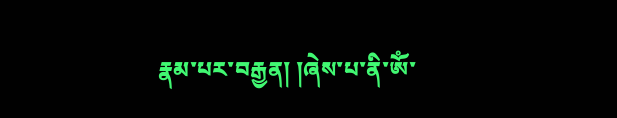རྣམ་པར་བརྒྱན། །ཞེས་པ་ནི་ཨོཾ་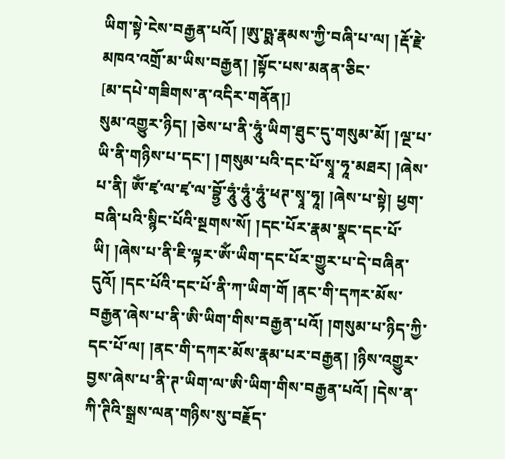ཡིག་སྟེ་ངེས་བརྒྱན་པའོ། །ཨུ་ཥྨ་རྣམས་ཀྱི་བཞི་པ་ལ། །རྡོ་རྗེ་མཁའ་འགྲོ་མ་ཡིས་བརྒྱན། །སྟོང་པས་མནན་ཅིང་
[མ་དཔེ་གཟིགས་ན་འདིར་གནོན།]
སུམ་འགྱུར་ཉིད། །ཅེས་པ་ནི་ཧཱུཾ་ཡིག་ཐུང་དུ་གསུམ་མོ། །ལྔ་པ་ཡི་ནི་གཉིས་པ་དང་། །གསུམ་པའི་དང་པོ་སྭཱ་ཧཱ་མཐར། །ཞེས་པ་ནི། ཨོཾ་ཛྭ་ལ་ཛྭ་ལ་བྷྱོ་ཧཱུཾ་ཧཱུཾ་ཧཱུཾ་ཕཊ་སྭཱ་ཧཱ། །ཞེས་པ་སྟེ། ཕྱག་བཞི་པའི་སྙིང་པོའི་སྔགས་སོ། །དང་པོར་རྣམ་སྣང་དང་པོ་ཡི། །ཞེས་པ་ནི་ཇི་ལྟར་ཨོཾ་ཡིག་དང་པོར་གྱུར་པ་དེ་བཞིན་དུའོ། །དང་པོའི་དང་པོ་ནི་ཀ་ཡིག་གོ །ནང་གི་དཀར་མོས་བརྒྱན་ཞེས་པ་ནི་ཨི་ཡིག་གིས་བརྒྱན་པའོ། །གསུམ་པ་ཉིད་ཀྱི་དང་པོ་ལ། །ནང་གི་དཀར་མོས་རྣམ་པར་བརྒྱན། །ཉིས་འགྱུར་བྱས་ཞེས་པ་ནི་ཊ་ཡིག་ལ་ཨི་ཡིག་གིས་བརྒྱན་པའོ། །དེས་ན་ཀི་ཊིའི་སྒྲས་ལན་གཉིས་སུ་བརྗོད་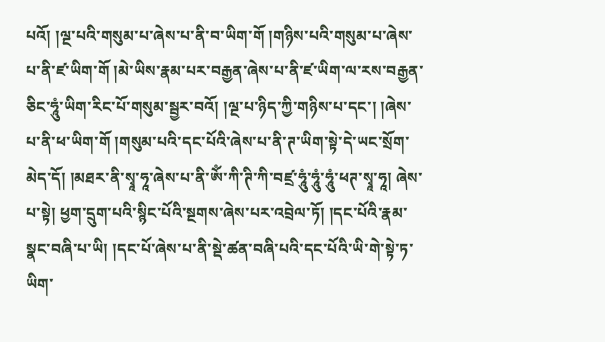པའོ། །ལྔ་པའི་གསུམ་པ་ཞེས་པ་ནི་བ་ཡིག་གོ །གཉིས་པའི་གསུམ་པ་ཞེས་པ་ནི་ཛ་ཡིག་གོ །མེ་ཡིས་རྣམ་པར་བརྒྱན་ཞེས་པ་ནི་ཛ་ཡིག་ལ་རས་བརྒྱན་ཅིང་ཧཱུཾ་ཡིག་རིང་པོ་གསུམ་སྦྱར་བའོ། །ལྔ་པ་ཉིད་ཀྱི་གཉིས་པ་དང་། །ཞེས་པ་ནི་ཕ་ཡིག་གོ །གསུམ་པའི་དང་པོའི་ཞེས་པ་ནི་ཊ་ཡིག་སྟེ་དེ་ཡང་སྲོག་མེད་དོ། །མཐར་ནི་སྭཱ་ཧཱ་ཞེས་པ་ནི་ཨོཾ་ཀི་ཊི་ཀི་བཛྲ་ཧཱུཾ་ཧཱུཾ་ཧཱུཾ་ཕཊ་སྭཱ་ཧཱ། ཞེས་པ་སྟེ། ཕྱག་དྲུག་པའི་སྙིང་པོའི་སྔགས་ཞེས་པར་འབྲེལ་ཏོ། །དང་པོའི་རྣམ་སྣང་བཞི་པ་ཡི། །དང་པོ་ཞེས་པ་ནི་སྡེ་ཚན་བཞི་པའི་དང་པོའི་ཡི་གེ་སྟེ་ཏ་ཡིག་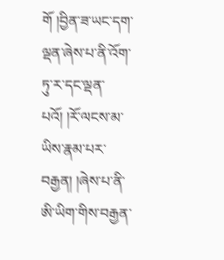གོ །བྱིན་ཟ་ཡང་དག་ལྡན་ཞེས་པ་ནི་འོག་ཏུ་ར་དང་ལྡན་པའོ། །རོ་ལངས་མ་ཡིས་རྣམ་པར་བརྒྱན། །ཞེས་པ་ནི་ཨི་ཡིག་གིས་བརྒྱན་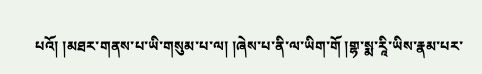པའོ། །མཐར་གནས་པ་ཡི་གསུམ་པ་ལ། །ཞེས་པ་ནི་ལ་ཡིག་གོ །གྷ་སྨ་རཱི་ཡིས་རྣམ་པར་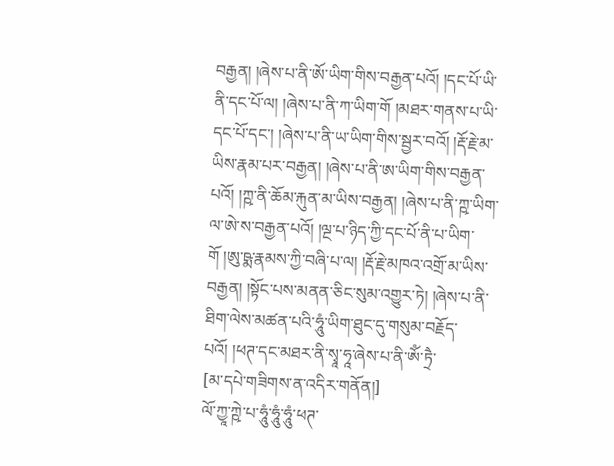བརྒྱན། །ཞེས་པ་ནི་ཨོ་ཡིག་གིས་བརྒྱན་པའོ། །དང་པོ་ཡི་ནི་དང་པོ་ལ། །ཞེས་པ་ནི་ཀ་ཡིག་གོ །མཐར་གནས་པ་ཡི་དང་པོ་དང་། །ཞེས་པ་ནི་ཡ་ཡིག་གིས་སྦྱར་བའོ། །རྡོ་རྗེ་མ་ཡིས་རྣམ་པར་བརྒྱན། །ཞེས་པ་ནི་ཨ་ཡིག་གིས་བརྒྱན་པའོ། །ཀྵ་ནི་ཆོམ་རྐུན་མ་ཡིས་བརྒྱན། །ཞེས་པ་ནི་ཀྵ་ཡིག་ལ་ཨེ་ས་བརྒྱན་པའོ། །ལྔ་པ་ཉིད་ཀྱི་དང་པོ་ནི་པ་ཡིག་གོ །ཨུ་ཥྨ་རྣམས་ཀྱི་བཞི་པ་ལ། །རྡོ་རྗེ་མཁའ་འགྲོ་མ་ཡིས་བརྒྱན། །སྟོང་པས་མནན་ཅིང་སུམ་འགྱུར་ཏེ། །ཞེས་པ་ནི་ཐིག་ལེས་མཚན་པའི་ཧཱུཾ་ཡིག་ཐུང་དུ་གསུམ་བརྗོད་པའོ། །ཕཊ་དང་མཐར་ནི་སྭཱ་ཧཱ་ཞེས་པ་ནི་ཨོཾ་ཏྲཻ་
[མ་དཔེ་གཟིགས་ན་འདིར་གནོན།]
ལོ་ཀྱཱ་ཀྵེ་པ་ཧཱུཾ་ཧཱུཾ་ཧཱུཾ་ཕཊ་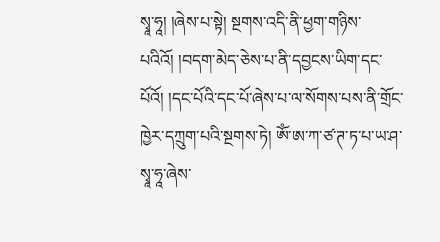སྭཱ་ཧཱ། །ཞེས་པ་སྟེ། སྔགས་འདི་ནི་ཕྱག་གཉིས་པའིའོ། །བདག་མེད་ཅེས་པ་ནི་དབྱངས་ཡིག་དང་པོའོ། །དང་པོའི་དང་པོ་ཞེས་པ་ལ་སོགས་པས་ནི་གྲོང་ཁྱེར་དཀྲུག་པའི་སྔགས་ཏེ། ཨོཾ་ཨ་ཀ་ཙ་ཊ་ཏ་པ་ཡ་ཤ་སྭཱ་ཧཱ་ཞེས་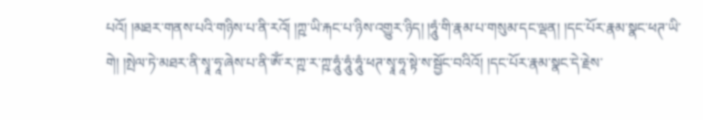པའོ། །མཐར་གནས་པའི་གཉིས་པ་ནི་རའོ། །ཀྵ་ཡི་རྐང་པ་ཉིས་འགྱུར་ཉིད། །ཧཱུཾ་གི་རྣམ་པ་གསུམ་དང་ལྡན། །དང་པོར་རྣམ་སྣང་ཕཊ་ཡི་གེ། །སྤེལ་ཏེ་མཐར་ནི་སྭཱ་ཧཱ་ཞེས་པ་ནི་ཨོཾ་ར་ཀྵ་ར་ཀྵ་ཧཱུཾ་ཧཱུཾ་ཧཱུཾ་ཕཊ་སྭཱ་ཧཱ་སྟེ་ས་སྦྱོང་བའིའོ། །དང་པོར་རྣམ་སྣང་དེ་རྗེས་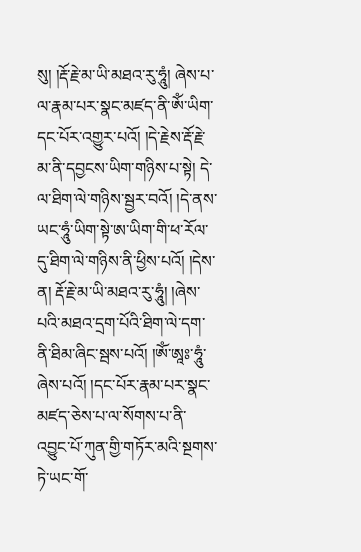སུ། །རྡོ་རྗེ་མ་ཡི་མཐའ་རུ་ཧཱུཾ། ཞེས་པ་ལ་རྣམ་པར་སྣང་མཛད་ནི་ཨོཾ་ཡིག་དང་པོར་འགྱུར་པའོ། །དེ་རྗེས་རྡོ་རྗེ་མ་ནི་དབྱངས་ཡིག་གཉིས་པ་སྟེ། དེ་ལ་ཐིག་ལེ་གཉིས་སྦྱར་བའོ། །དེ་ནས་ཡང་ཧཱུཾ་ཡིག་སྟེ་ཨ་ཡིག་གི་ཕ་རོལ་དུ་ཐིག་ལེ་གཉིས་ནི་ཕྱིས་པའོ། །དེས་ན། རྡོ་རྗེ་མ་ཡི་མཐའ་རུ་ཧཱུཾ། །ཞེས་པའི་མཐའ་དྲག་པོའི་ཐིག་ལེ་དག་ནི་ཐིམ་ཞིང་སྦས་པའོ། །ཨོཾ་ཨཱཿ་ཧཱུཾ་ཞེས་པའོ། །དང་པོར་རྣམ་པར་སྣང་མཛད་ཅེས་པ་ལ་སོགས་པ་ནི་འབྱུང་པོ་ཀུན་གྱི་གཏོར་མའི་སྔགས་ཏེ་ཡང་གོ་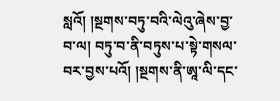སླའོ། །སྔགས་བཏུ་བའི་ལེའུ་ཞེས་བྱ་བ་ལ། བཏུ་བ་ནི་བཏུས་པ་སྟེ་གསལ་བར་བྱས་པའོ། །སྔགས་ནི་ཨཱ་ལི་དང་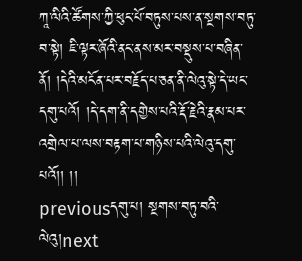ཀཱ་ལིའི་ཚོགས་ཀྱི་ཕུང་པོ་བཏུས་པས་ན་སྔགས་བཏུ་བ་སྟེ། ཇི་ལྟར་ཞོའི་ནང་ནས་མར་བསྡུས་པ་བཞིན་ནོ། །དེའི་མངོན་པར་བརྗོད་པ་ཅན་ནི་ལེའུ་སྟེ་དེ་ཡང་དགུ་པའོ། །དེ་དག་ནི་དགྱེས་པའི་རྡོ་རྗེའི་རྣམ་པར་འགྲེལ་པ་ལས་བརྟག་པ་གཉིས་པའི་ལེའུ་དགུ་པའོ།། །།
previousདགུ་པ། སྔགས་བཏུ་བའི་ལེའུ།next